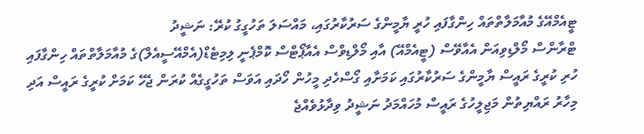ޓީއެމްއޭގެ މުއާމަލާތްތައް ހިންގާފައި ހުރީ ޔާމީންގެ ސަރުކާރުގައި، މައްސަލަ ތަހުގީގު ކުރޭ: ނަޝީދު
ޓްރާންސް މޯލްޑިވިއަން އެއާވޭސް (ޓީއެމްއޭ) އާއި މޯލްޑިވްސް އެއާޕޯޓްސް ކޮމްޕެނީ ލިމިޓެޑް(އެމްއޭސީއެލް)ގެ މުއާމަލާތްތައް ހިންގާފައި ހުރި ކުރީގެ ރައީސް ޔާމީންގެ ސަރުކާރުގައި ކަމަށާއި ގޯސްހެދި މީހުން ހޯދައި އަވަސް ތަހުގީގެއް ކުރަން ޖެހޭ ކަމަށް ކުރީގެ ރައީސް އަދި މިހާރު ރައްޔިތުން މަޖިލީހުގެ ރައީސް މުހައްމަދު ނަޝީދު ވިދާޅުވެއްޖެ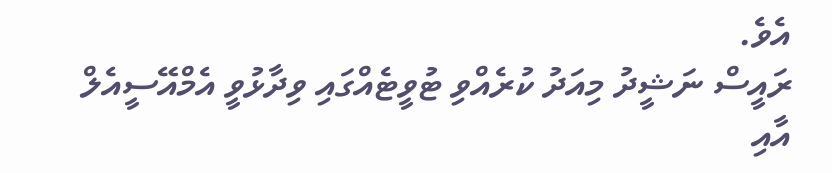އެވެ.
ރައީސް ނަޝީދު މިއަދު ކުރެއްވި ޓުވީޓެއްގައި ވިދާޅުވީ އެމްއޭސީއެލް އާއި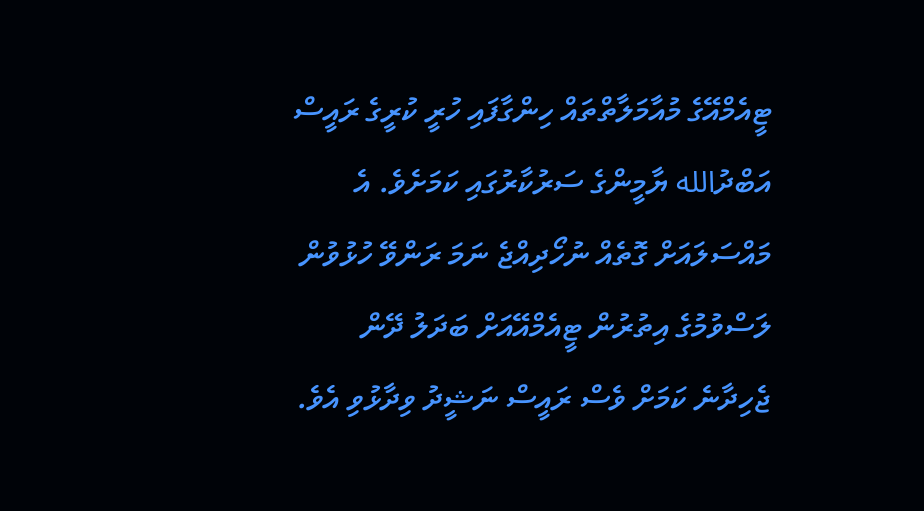ޓީއެމްއޭގެ މުއާމަލާތްތައް ހިންގާފައި ހުރީ ކުރީގެ ރައީސް އަބްދުالله ޔާމީންގެ ސަރުކާރުގައި ކަމަށެވެ. އެ މައްސަލައަށް ގޮތެއް ނުހޯދިއްޖެ ނަމަ ރަންވޭ ހުޅުވުން ލަސްވުމުގެ އިތުރުން ޓީއެމްއޭއަށް ބަދަލު ދޭން ޖެހިދާނެ ކަމަށް ވެސް ރައީސް ނަޝީދު ވިދާޅުވި އެވެ.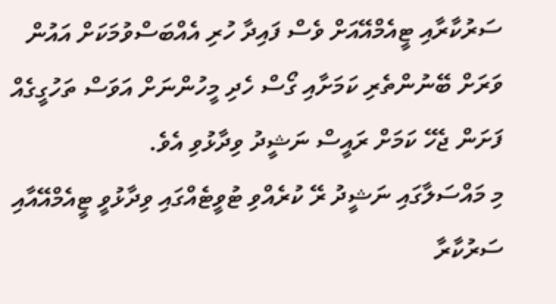ސަރުކާރާއި ޓީއެމްއޭއަށް ވެސް ފައިދާ ހުރި އެއްބަސްވުމަކަށް އައުން ވަރަށް ބޭނުންތެރި ކަމަށާއި ގޯސް ހެދި މީހުންނަށް އަވަސް ތަހުގީގެއް ފަށަން ޖެހޭ ކަމަށް ރައީސް ނަޝީދު ވިދާޅުވި އެވެ.
މި މައްސަލާގައި ނަޝީދު ރޭ ކުރެއްވި ޓުވީޓެއްގައި ވިދާޅުވީ ޓީއެމްއޭއާއި ސަރުކާރާ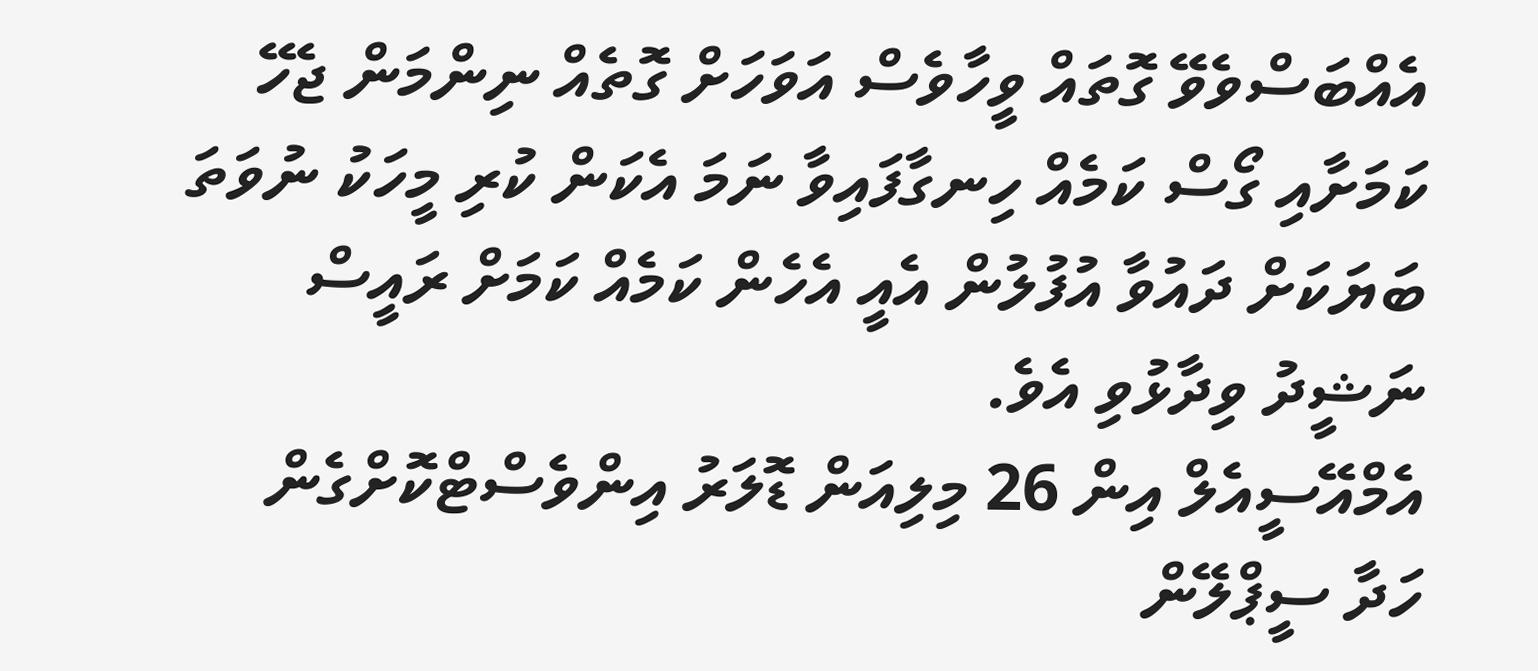އެއްބަސްވެވޭ ގޮތައް ވީހާވެސް އަވަހަށް ގޮތެއް ނިންމަން ޖެހޭ ކަމަށާއި ގޯސް ކަމެއް ހިނގާފައިވާ ނަމަ އެކަން ކުރި މީހަކު ނުވަތަ ބަޔަކަށް ދައުވާ އުފުލުން އެއީ އެހެން ކަމެއް ކަމަށް ރައީސް ނަޝީދު ވިދާޅުވި އެވެ.
އެމްއޭސީއެލް އިން 26 މިލިއަން ޑޮލަރު އިންވެސްޓްކޮށްގެން ހަދާ ސީޕްލޭން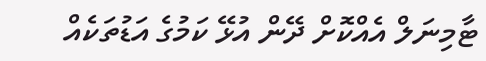ޓާމިނަލް އެއްކޮށް ދޭން އުޅޭ ކަމުގެ އަޑުތަކެއް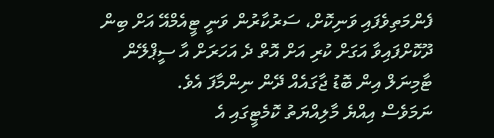ފެންމަތިވެފައި ވަނިކޮށް، ސަރުކާރުން ވަނީ ޓީއެމްއޭ އަށް ބިން ދޫކޮށްފައިވާ އަގަށް ކުރި އަށް އޮތް ދެ އަހަރަށް އާ ސީޕްލޭން ޓާމިނަލް އިން ބޮޑު ޖާގައެއް ދޭން ނިންމާފަ އެވެ.
ނަމަވެސް އިއްޔެ މާލިއްޔަތު ކޮމެޓީގައި އެ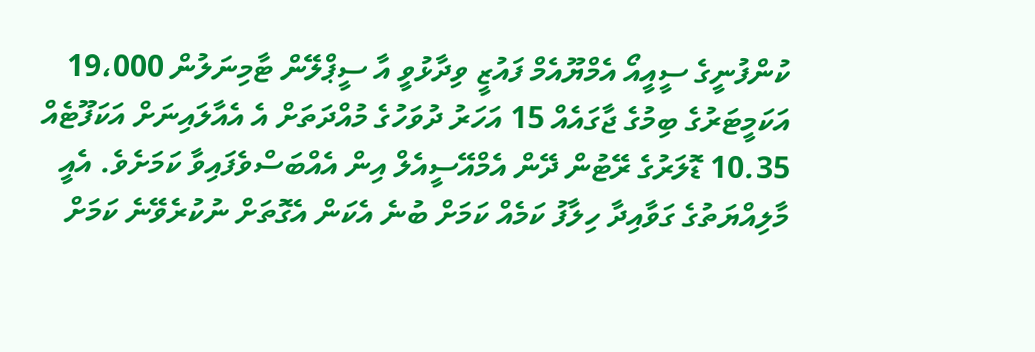ކުންފުނީގެ ސީއީއޯ އެމްޔޫއެމް ފައުޒީ ވިދާޅުވީ އާ ސީޕްލޭން ޓާމިނަލުން 19،000 އަކަމީޓަރުގެ ބިމުގެ ޖާގައެއް 15 އަހަރު ދުވަހުގެ މުއްދަތަށް އެ އެއާލައިނަށް އަކަފޫޓެއް 10.35 ޑޮލަރުގެ ރޭޓުން ދޭން އެމްއޭސީއެލް އިން އެއްބަސްވެފައިވާ ކަމަށެވެ. އެއީ މާލިއްޔަތުގެ ގަވާއިދާ ހިލާފު ކަމެއް ކަމަށް ބުނެ އެކަން އެގޮތަށް ނުކުރެވޭނެ ކަމަށް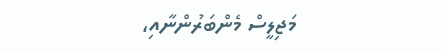މަޖިލީސް މެންބަރުންނާއި،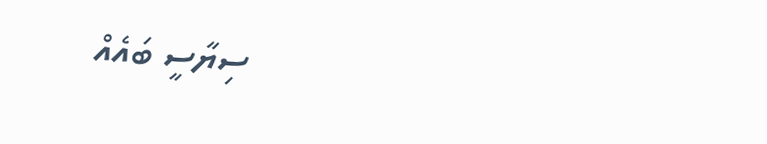ސިޔާސީ ބައެއް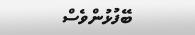ބޭފުޅުންވެސް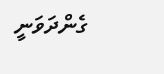ގެންދަވަނީ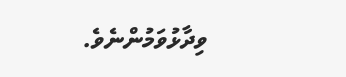ވިދާޅުވަމުންނެވެ.